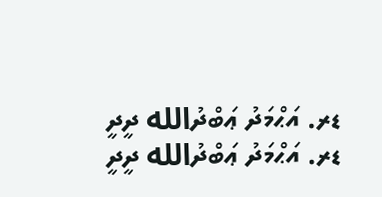ޑރ. އަޙްމަދު ޢަބްދުالله ދީދީ
ޑރ. އަޙްމަދު ޢަބްދުالله ދީދީ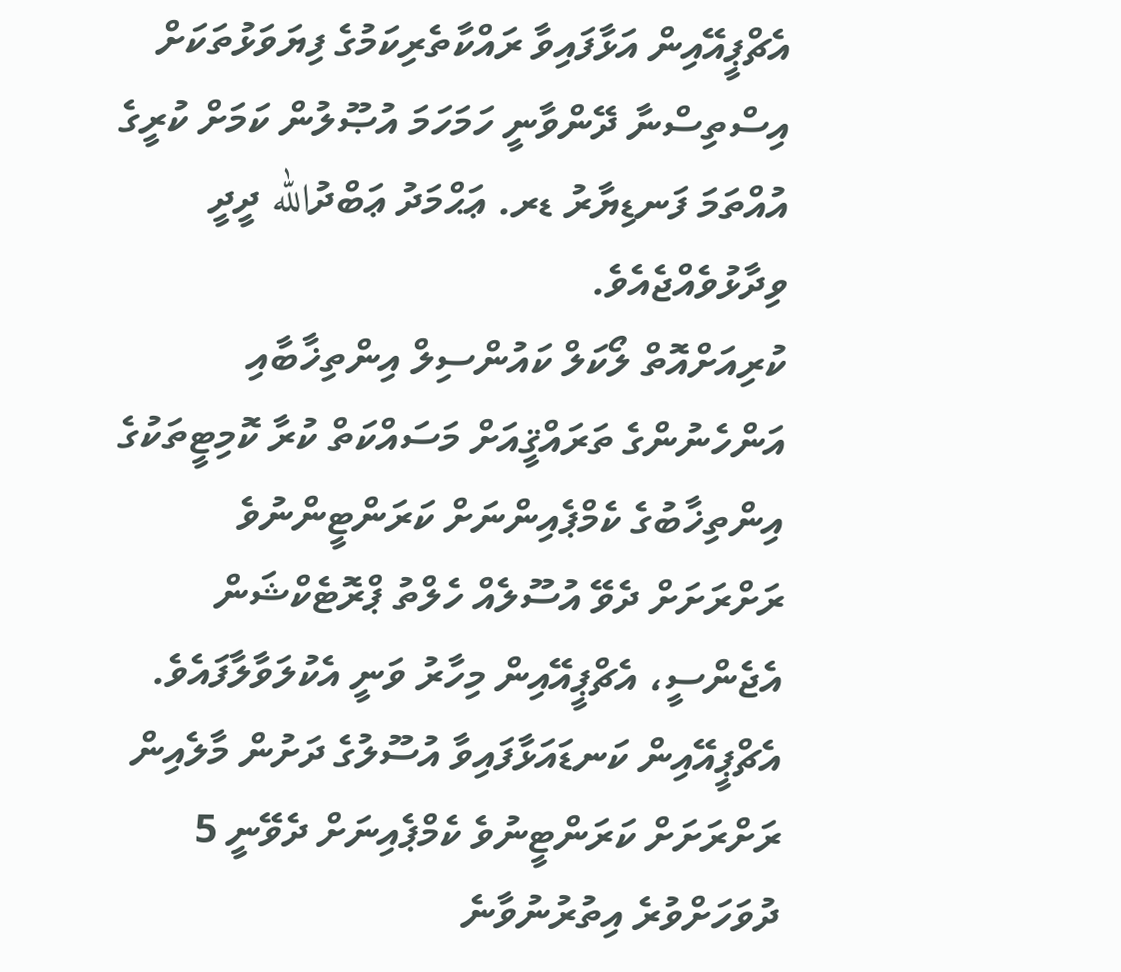އެޗްޕީއޭއިން އަޅާފައިވާ ރައްކާތެރިކަމުގެ ފިޔަވަޅުތަކަށް އިސްތިސްނާ ދޭންވާނީ ހަމަހަމަ އުޞޫލުން ކަމަށް ކުރީގެ އުއްތަމަ ފަނޑިޔާރު ޑރ. ޢަޙްމަދު ޢަބްދުالله ދީދީ ވިދާޅުވެއްޖެއެވެ.
ކުރިއަށްއޮތް ލޯކަލް ކައުންސިލް އިންތިޚާބާއި އަންހެނުންގެ ތަރައްޤީއަށް މަސައްކަތް ކުރާ ކޮމިޓީތަކުގެ އިންތިޚާބުގެ ކެމްޕެއިންނަށް ކަރަންޓީންނުވެ ރަށްރަށަށް ދެވޭ އުސޫލެއް ހެލްތު ޕްރޮޓެކްޝަން އެޖެންސީ، އެޗްޕީއޭއިން މިހާރު ވަނީ އެކުލަވާލާފައެވެ. އެޗްޕީއޭއިން ކަނޑައަޅާފައިވާ އުސޫލުގެ ދަށުން މާލެއިން ރަށްރަށަށް ކަރަންޓީނުވެ ކެމްޕެއިނަށް ދެވޭނީ 5 ދުވަހަށްވުރެ އިތުރުނުވާނެ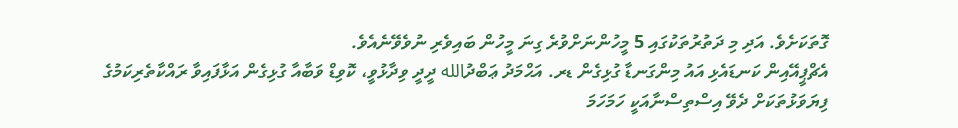ގޮތަކަށެވެ. އަދި މި ދަތުރުތަކުގައި 5 މީހުންނަށްވުރެ ގިނަ މީހުން ބައިވެރި ނުވެވޭނެއެވެ.
އެޗްޕީއޭއިން ކަނޑައެޅި އައު މިންގަނޑާ ގުޅިގެން ޑރ. އަޙްމަދު ޢަބްދުالله ދީދީ ވިދާޅުވީ، ކޮވިޑް ވަބާއާ ގުޅިގެން އަޅާފައިވާ ރައްކާތެރިކަމުގެ ފިޔަވަޅުތަކަށް ދެވޭ އިސްތިސްނާއަކީ ހަމަހަމަ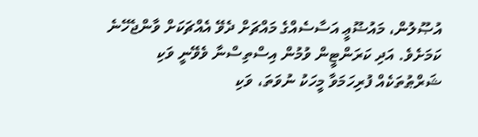އުޞޫލުން، މައުޟޫޢީ އަސާސެއްގެ މައްޗަށް ދެވޭ އެއްޗަކަށް ވާންޖެހޭނެ ކަމަށެވެ. އަދި ކަރަންޓީން ވުމުން އިސްތިސްނާ ވެވޭނީ ވަކި ޝަރްޠުތަކެއް ފުރިހަމަވާ މީހަކު ނުވަތަ، ވަކި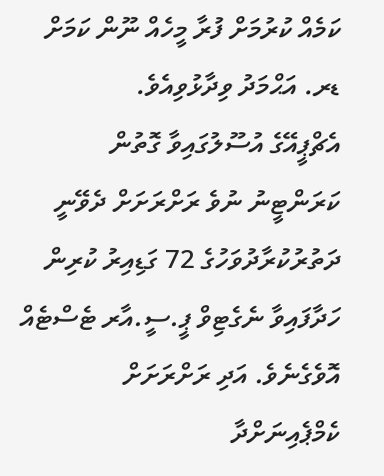ކަމެއް ކުރުމަށް ފުރާ މީހެއް ނޫން ކަމަށް ޑރ. އަޙްމަދު ވިދާޅުވިއެވެ.
އެޗްޕީއޭގެ އުސޫލުގައިވާ ގޮތުން ކަރަންޓީނު ނުވެ ރަށްރަށަށް ދެވޭނީ ދަތުރުކުރާދުވަހުގެ 72 ގަޑިއިރު ކުރިން ހަދާފައިވާ ނެގެޓިވް ޕީ.ސީ.އާރ ޓެސްޓެއް އޮވެގެނެވެ. އަދި ރަށްރަށަށް ކެމްޕެއިނަށްދާ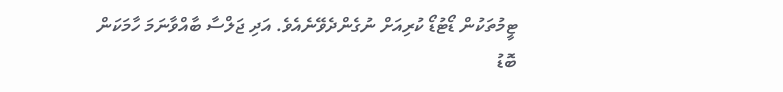ޓީމުތަކުން ޑޯޓުޑޯ ކުރިއަށް ނުގެންދެވޭނެއެވެ. އަދި ޖަލްސާ ބާއްވާނަމަ ހާމަކަން ބޮޑު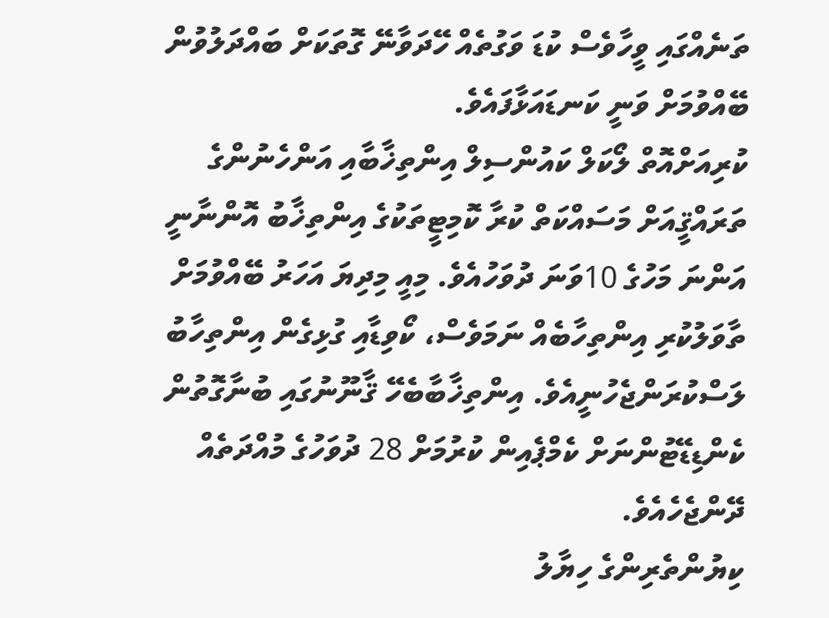ތަނެއްގައި ވީހާވެސް ކުޑަ ވަގުތެއް ހޭދަވާނޭ ގޮތަކަށް ބައްދަލުވުން ބޭއްވުމަށް ވަނީ ކަނޑައަޅާފައެވެ.
ކުރިއަށްއޮތް ލޯކަލް ކައުންސިލް އިންތިޚާބާއި އަންހެނުންގެ ތަރައްޤީއަށް މަސައްކަތް ކުރާ ކޮމިޓީތަކުގެ އިންތިޚާބު އޮންނާނީ އަންނަ މަހުގެ 10ވަނަ ދުވަހުއެވެ. މިއީ މިދިޔަ އަހަރު ބޭއްވުމަށް ތާވަލުކުރި އިންތިހާބެއް ނަމަވެސް، ކޯވިޑާއި ގުޅިގެން އިންތިހާބު ލަސްކުރަންޖެހުނީއެވެ. އިންތިޚާބާބެހޭ ޤާނޫނުގައި ބުނާގޮތުން ކެންޑިޑޭޓުންނަށް ކެމްޕެއިން ކުރުމަށް 28 ދުވަހުގެ މުއްދަތެއް ދޭންޖެހެއެވެ.
ކިޔުންތެރިންގެ ހިޔާލު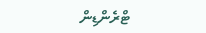ޓްރެންޑިން